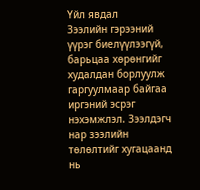Үйл явдал
Зээлийн гэрээний үүрэг биелүүлээгүй, барьцаа хөрөнгийг худалдан борлуулж гаргуулмаар байгаа иргэний эсрэг нэхэмжлэл. Зээлдэгч нар зээлийн төлөлтийг хугацаанд нь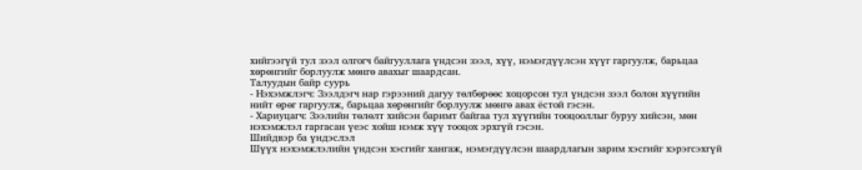хийгээгүй тул зээл олгогч байгууллага үндсэн зээл, хүү, нэмэгдүүлсэн хүүг гаргуулж, барьцаа хөрөнгийг борлуулж мөнгө авахыг шаардсан.
Талуудын байр суурь
- Нэхэмжлэгч: Зээлдэгч нар гэрээний дагуу төлбөрөөс хоцорсон тул үндсэн зээл болон хүүгийн нийт өрөг гаргуулж, барьцаа хөрөнгийг борлуулж мөнгө авах ёстой гэсэн.
- Хариуцагч: Зээлийн төлөлт хийсэн баримт байгаа тул хүүгийн тооцооллыг буруу хийсэн, мөн нэхэмжлэл гаргасан үеэс хойш нэмж хүү тооцох эрхгүй гэсэн.
Шийдвэр ба үндэслэл
Шүүх нэхэмжлэлийн үндсэн хэсгийг хангаж, нэмэгдүүлсэн шаардлагын зарим хэсгийг хэрэгсэхгүй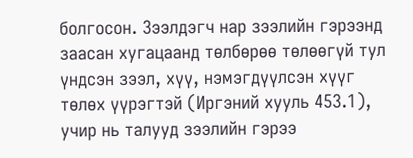болгосон. Зээлдэгч нар зээлийн гэрээнд заасан хугацаанд төлбөрөө төлөөгүй тул үндсэн зээл, хүү, нэмэгдүүлсэн хүүг төлөх үүрэгтэй (Иргэний хууль 453.1), учир нь талууд зээлийн гэрээ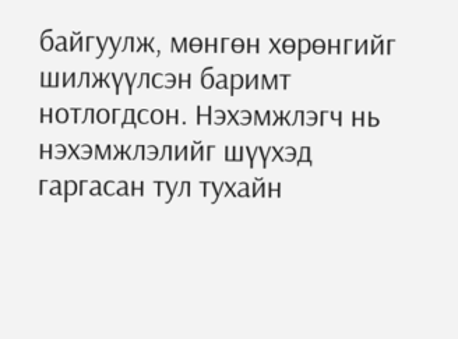байгуулж, мөнгөн хөрөнгийг шилжүүлсэн баримт нотлогдсон. Нэхэмжлэгч нь нэхэмжлэлийг шүүхэд гаргасан тул тухайн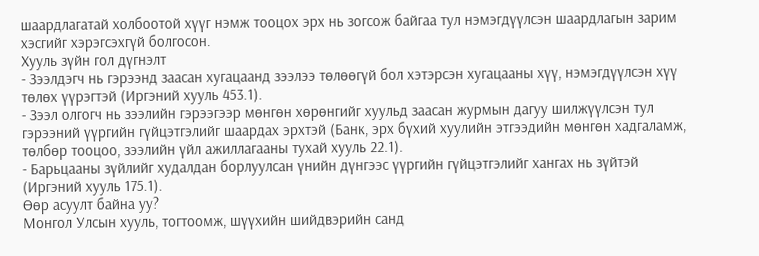шаардлагатай холбоотой хүүг нэмж тооцох эрх нь зогсож байгаа тул нэмэгдүүлсэн шаардлагын зарим хэсгийг хэрэгсэхгүй болгосон.
Хууль зүйн гол дүгнэлт
- Зээлдэгч нь гэрээнд заасан хугацаанд зээлээ төлөөгүй бол хэтэрсэн хугацааны хүү, нэмэгдүүлсэн хүү төлөх үүрэгтэй (Иргэний хууль 453.1).
- Зээл олгогч нь зээлийн гэрээгээр мөнгөн хөрөнгийг хуульд заасан журмын дагуу шилжүүлсэн тул гэрээний үүргийн гүйцэтгэлийг шаардах эрхтэй (Банк, эрх бүхий хуулийн этгээдийн мөнгөн хадгаламж, төлбөр тооцоо, зээлийн үйл ажиллагааны тухай хууль 22.1).
- Барьцааны зүйлийг худалдан борлуулсан үнийн дүнгээс үүргийн гүйцэтгэлийг хангах нь зүйтэй (Иргэний хууль 175.1).
Өөр асуулт байна уу?
Монгол Улсын хууль, тогтоомж, шүүхийн шийдвэрийн санд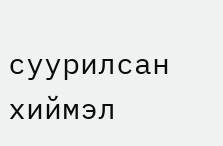суурилсан хиймэл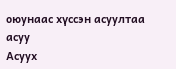оюунаас хүссэн асуултаа асуу
Асуух